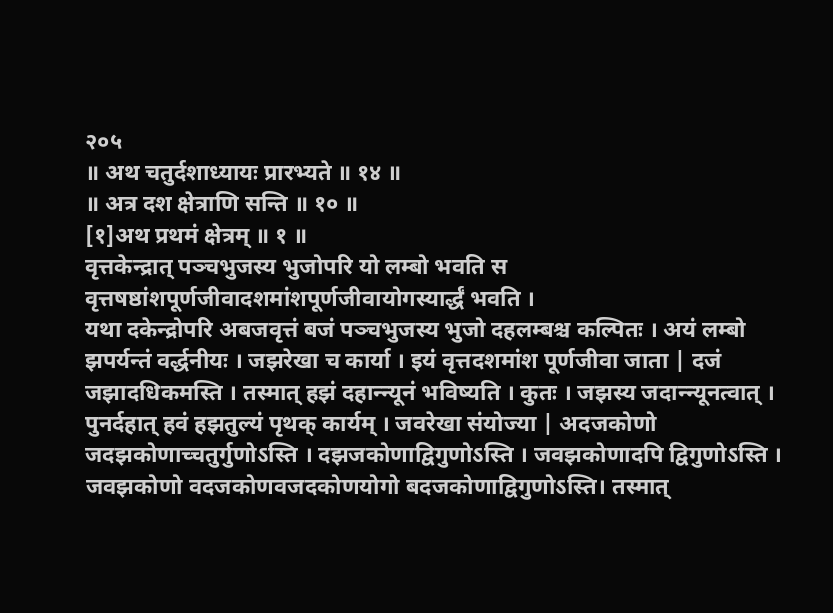२०५
॥ अथ चतुर्दशाध्यायः प्रारभ्यते ॥ १४ ॥
॥ अत्र दश क्षेत्राणि सन्ति ॥ १० ॥
[१]अथ प्रथमं क्षेत्रम् ॥ १ ॥
वृत्तकेन्द्रात् पञ्चभुजस्य भुजोपरि यो लम्बो भवति स वृत्तषष्ठांशपूर्णजीवादशमांशपूर्णजीवायोगस्यार्द्धं भवति ।
यथा दकेन्द्रोपरि अबजवृत्तं बजं पञ्चभुजस्य भुजो दहलम्बश्च कल्पितः । अयं लम्बो झपर्यन्तं वर्द्धनीयः । जझरेखा च कार्या । इयं वृत्तदशमांश पूर्णजीवा जाता | दजं जझादधिकमस्ति । तस्मात् हझं दहान्न्यूनं भविष्यति । कुतः । जझस्य जदान्न्यूनत्वात् । पुनर्दहात् हवं हझतुल्यं पृथक् कार्यम् । जवरेखा संयोज्या | अदजकोणो जदझकोणाच्चतुर्गुणोऽस्ति । दझजकोणाद्विगुणोऽस्ति । जवझकोणादपि द्विगुणोऽस्ति । जवझकोणो वदजकोणवजदकोणयोगो बदजकोणाद्विगुणोऽस्ति। तस्मात्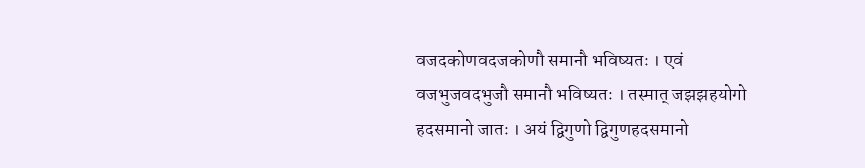वजदकोणवदजकोणौ समानौ भविष्यतः । एवं वजभुजवदभुजौ समानौ भविष्यतः । तस्मात् जझझहयोगो हदसमानो जातः । अयं द्विगुणो द्विगुणहदसमानो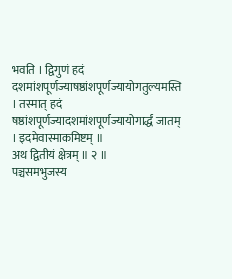भवति । द्विगुणं हदं दशमांशपूर्णज्याषष्ठांशपूर्णज्यायोगतुल्यमस्ति । तस्मात् हदं षष्ठांशपूर्णज्यादशमांशपूर्णज्यायोगार्द्धं जातम् । इदमेवास्माकमिष्टम् ॥
अथ द्वितीयं क्षेत्रम् ॥ २ ॥
पञ्चसमभुजस्य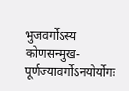भुजवर्गोऽस्य कोणसन्मुख- पूर्णज्यावर्गोऽनयोर्योगः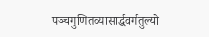पञ्चगुणितव्यासार्द्धवर्गतुल्यो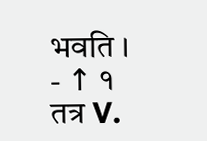भवति ।
- ↑ १ तत्र V.